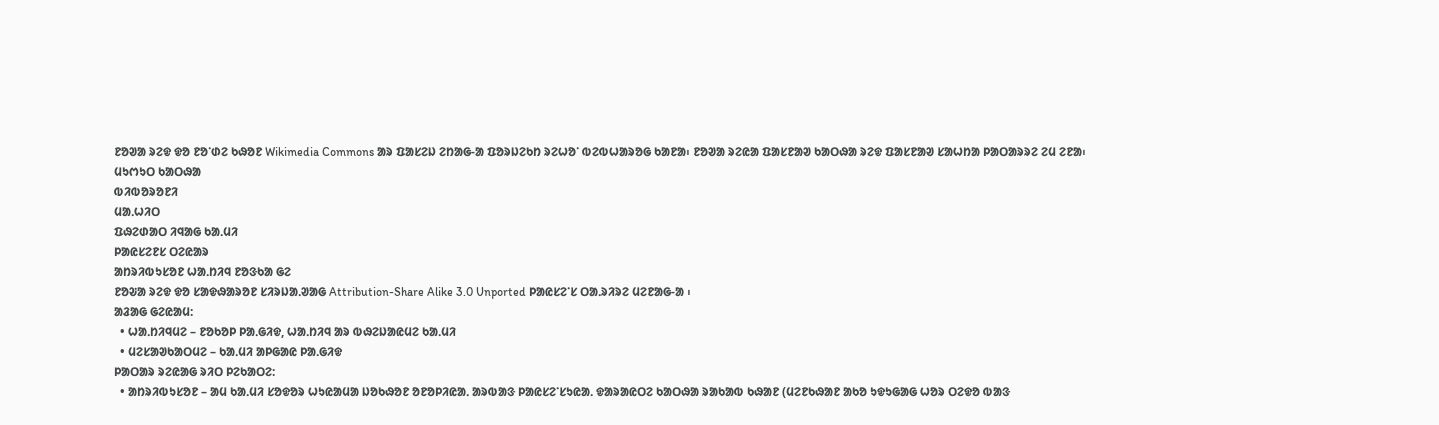ᱱᱚᱣᱟ ᱨᱮᱫ ᱫᱚ ᱱᱚᱸᱰᱮ ᱠᱷᱚᱱ Wikimedia Commons ᱟᱨ ᱯᱟᱥᱮᱡ ᱮᱴᱟᱜ-ᱟ ᱯᱚᱨᱡᱮᱠᱴ ᱨᱮᱦᱚᱸ ᱵᱮᱵᱦᱟᱨᱚᱜ ᱠᱟᱱᱟ᱾ ᱱᱚᱣᱟ ᱨᱮᱭᱟ ᱯᱟᱥᱱᱟᱣ ᱠᱟᱛᱷᱟ ᱨᱮᱫ ᱯᱟᱥᱱᱟᱣ ᱥᱟᱦᱴᱟ ᱞᱟᱛᱟᱨᱨᱮ ᱮᱢ ᱮᱱᱟ᱾
ᱢᱩᱬᱩᱛ ᱠᱟᱛᱷᱟ
ᱵᱤᱵᱚᱨᱚᱱᱤ
ᱢᱟᱹᱦᱤᱛ
ᱯᱷᱮᱰᱟᱛ ᱤᱧᱟᱜ ᱠᱟᱹᱢᱤ
ᱞᱟᱭᱥᱮᱱᱥ ᱛᱮᱭᱟᱨ
ᱟᱴᱨᱤᱵᱩᱥᱚᱱ ᱦᱟᱹᱴᱤᱧ ᱱᱚᱝᱠᱟ ᱜᱮ
ᱱᱚᱶᱟ ᱨᱮᱫ ᱫᱚ ᱥᱟᱫᱷᱟᱨᱚᱱ ᱥᱤᱨᱡᱟᱹᱣᱟᱜ Attribution-Share Alike 3.0 Unported ᱞᱟᱭᱥᱮᱸᱥ ᱛᱟᱹᱨᱤᱨᱮ ᱢᱮᱱᱟᱜ-ᱟ ᱾
ᱟᱲᱟᱜ ᱜᱮᱭᱟᱢ:
  • ᱦᱟᱹᱴᱤᱧᱢᱮ – ᱱᱚᱠᱚᱞ ᱞᱟᱹᱜᱤᱫ, ᱦᱟᱹᱴᱤᱧ ᱟᱨ ᱵᱷᱮᱡᱟᱭᱢᱮ ᱠᱟᱹᱢᱤ
  • ᱢᱮᱥᱟᱣᱠᱟᱛᱢᱮ – ᱠᱟᱹᱢᱤ ᱟᱞᱜᱟᱭ ᱞᱟᱹᱜᱤᱫ
ᱞᱟᱛᱟᱨ ᱨᱮᱭᱟᱜ ᱨᱤᱛ ᱞᱮᱠᱟᱛᱮ:
  • ᱟᱴᱨᱤᱵᱩᱥᱚᱱ – ᱟᱢ ᱠᱟᱹᱢᱤ ᱥᱚᱫᱚᱨ ᱦᱩᱭᱟᱢᱟ ᱡᱚᱠᱷᱚᱱ ᱚᱱᱚᱞᱤᱭᱟᱹ ᱟᱨᱵᱟᱝ ᱞᱟᱭᱥᱮᱸᱥᱩᱭᱟᱹ ᱫᱟᱨᱟᱭᱛᱮ ᱠᱟᱛᱷᱟ ᱨᱟᱠᱟᱵ ᱠᱷᱟᱱ (ᱢᱮᱱᱠᱷᱟᱱ ᱟᱠᱚ ᱩᱫᱩᱜᱟᱜ ᱦᱚᱨ ᱛᱮᱫᱚ ᱵᱟᱝ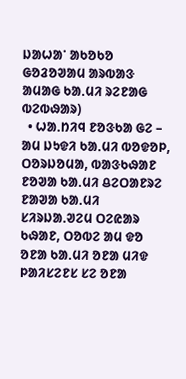ᱡᱟᱦᱟᱸ ᱟᱠᱚᱠᱚ ᱜᱚᱲᱚᱣᱟᱢ ᱟᱨᱵᱟᱝ ᱟᱢᱟᱜ ᱠᱟᱹᱢᱤ ᱨᱮᱱᱟᱜ ᱵᱮᱵᱷᱟᱨ)
  • ᱦᱟᱹᱴᱤᱧ ᱱᱚᱝᱠᱟ ᱜᱮ – ᱟᱢ ᱡᱩᱫᱤ ᱠᱟᱹᱢᱤ ᱵᱚᱫᱚᱞ, ᱛᱚᱨᱡᱚᱢᱟ, ᱵᱟᱝᱠᱷᱟᱱ ᱱᱚᱣᱟ ᱠᱟᱹᱢᱤ ᱪᱮᱛᱟᱱᱨᱮ ᱱᱟᱣᱟ ᱠᱟᱹᱢᱤ ᱥᱤᱨᱡᱟᱹᱣᱮᱢ ᱛᱮᱭᱟᱨ ᱠᱷᱟᱱ, ᱛᱚᱵᱮ ᱟᱢ ᱫᱚ ᱚᱱᱟ ᱠᱟᱹᱢᱤ ᱚᱱᱟ ᱢᱤᱫ ᱞᱟᱤᱥᱮᱱᱥ ᱥᱮ ᱚᱱᱟ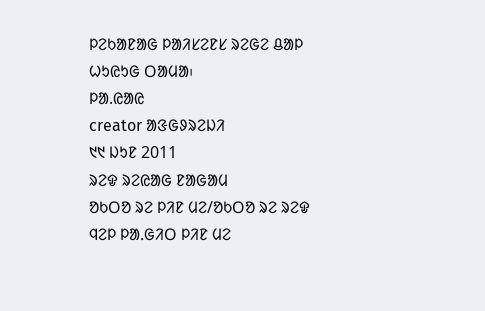ᱞᱮᱠᱟᱱᱟᱜ ᱞᱟᱤᱥᱮᱱᱥ ᱨᱮᱜᱮ ᱪᱟᱞ ᱦᱩᱭᱩᱜ ᱛᱟᱢᱟ᱾
ᱞᱟ.ᱭᱟᱭ
creator ᱟᱝᱜᱽᱨᱮᱡᱤ
᱑᱑ ᱡᱩᱱ 2011
ᱨᱮᱫ ᱨᱮᱭᱟᱜ ᱱᱟᱜᱟᱢ
ᱚᱠᱛᱚ ᱨᱮ ᱞᱤᱱ ᱢᱮ/ᱚᱠᱛᱚ ᱨᱮ ᱨᱮᱫ ᱧᱮᱞ ᱞᱟᱹᱜᱤᱛ ᱞᱤᱱ ᱢᱮ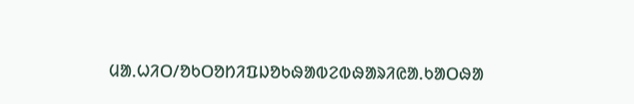ᱢᱟᱹᱦᱤᱛ/ᱚᱠᱛᱚᱴᱤᱯᱡᱚᱠᱷᱟᱵᱮᱵᱷᱟᱨᱤᱭᱟᱹᱠᱟᱛᱷᱟ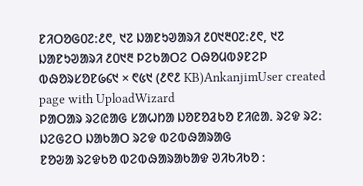ᱱᱤᱛᱚᱜ᱐᱗:᱒᱖, ᱑᱗ ᱡᱟᱱᱩᱣᱟᱨᱤ ᱒᱐᱑᱓᱐᱗:᱒᱖, ᱑᱗ ᱡᱟᱱᱩᱣᱟᱨᱤ ᱒᱐᱑᱓ ᱞᱮᱠᱟᱛᱮ ᱛᱷᱚᱢᱵᱽᱱᱮᱞ ᱵᱷᱚᱨᱥᱚᱱ᱙᱔᱑ × ᱖᱕᱑ (᱒᱖᱒ KB)AnkanjimUser created page with UploadWizard
ᱞᱟᱛᱟᱨ ᱨᱮᱭᱟᱜ ᱥᱟᱦᱴᱟ ᱡᱚᱱᱚᱲᱠᱚ ᱱᱤᱭᱟᱹ ᱨᱮᱫ ᱨᱮ:
ᱡᱮᱜᱮᱛ ᱡᱟᱠᱟᱛ ᱨᱮᱫ ᱵᱮᱵᱷᱟᱨᱟᱜ
ᱱᱚᱶᱟ ᱨᱮᱫᱠᱚ ᱵᱮᱵᱷᱟᱨᱟᱠᱟᱫ ᱣᱤᱠᱤᱠᱚ :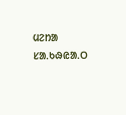ᱢᱮᱴᱟ ᱥᱟᱹᱠᱷᱭᱟᱹᱛ